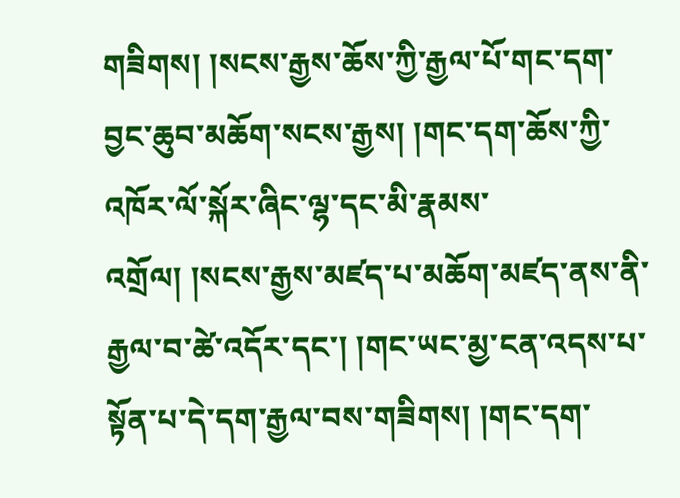གཟིགས། །སངས་རྒྱས་ཆོས་ཀྱི་རྒྱལ་པོ་གང་དག་བྱང་ཆུབ་མཆོག་སངས་རྒྱས། །གང་དག་ཆོས་ཀྱི་འཁོར་ལོ་སྐོར་ཞིང་ལྷ་དང་མི་རྣམས་འགྲོལ། །སངས་རྒྱས་མཛད་པ་མཆོག་མཛད་ནས་ནི་རྒྱལ་བ་ཚེ་འདོར་དང་། །གང་ཡང་མྱ་ངན་འདས་པ་སྟོན་པ་དེ་དག་རྒྱལ་བས་གཟིགས། །གང་དག་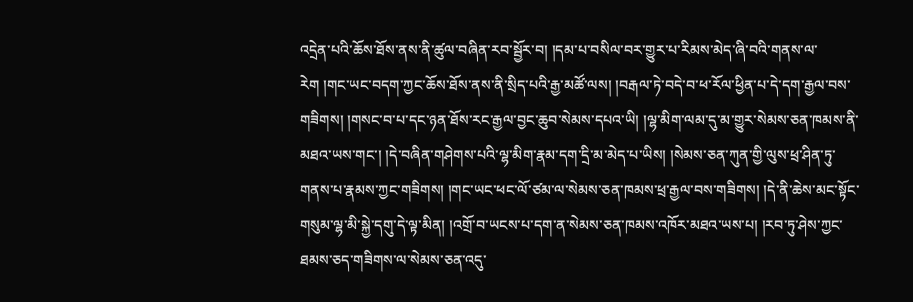འདྲེན་པའི་ཆོས་ཐོས་ནས་ནི་ཚུལ་བཞིན་རབ་སྦྱོར་བ། །དམ་པ་བསིལ་བར་གྱུར་པ་རིམས་མེད་ཞི་བའི་གནས་ལ་རེག །གང་ཡང་བདག་ཀྱང་ཆོས་ཐོས་ནས་ནི་སྲིད་པའི་རྒྱ་མཚོ་ལས། །བརྒལ་ཏེ་བདེ་བ་ཕ་རོལ་ཕྱིན་པ་དེ་དག་རྒྱལ་བས་གཟིགས། །གསང་བ་པ་དང་ཉན་ཐོས་རང་རྒྱལ་བྱང་ཆུབ་སེམས་དཔའ་ཡི། །ལྷ་མིག་ལམ་དུ་མ་གྱུར་སེམས་ཅན་ཁམས་ནི་མཐའ་ཡས་གང་། །དེ་བཞིན་གཤེགས་པའི་ལྷ་མིག་རྣམ་དག་དྲི་མ་མེད་པ་ཡིས། །སེམས་ཅན་ཀུན་གྱི་ལུས་ཕྲ་ཤིན་ཏུ་གནས་པ་རྣམས་ཀྱང་གཟིགས། །གང་ཡང་ཕང་ལོ་ཙམ་ལ་སེམས་ཅན་ཁམས་ཕྲ་རྒྱལ་བས་གཟིགས། །དེ་ནི་ཆེས་མང་སྟོང་གསུམ་ལྷ་མི་སྐྱེ་དགུ་དེ་ལྟ་མིན། །འགྲོ་བ་ཡངས་པ་དག་ན་སེམས་ཅན་ཁམས་འཁོར་མཐའ་ཡས་པ། །རབ་ཏུ་ཤེས་ཀྱང་ཐམས་ཅད་གཟིགས་ལ་སེམས་ཅན་འདུ་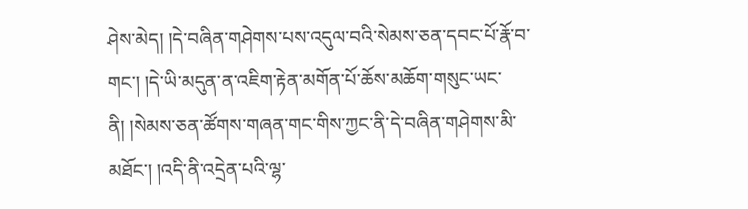ཤེས་མེད། །དེ་བཞིན་གཤེགས་པས་འདུལ་བའི་སེམས་ཅན་དབང་པོ་རྣོ་བ་གང་། །དེ་ཡི་མདུན་ན་འཇིག་རྟེན་མགོན་པོ་ཆོས་མཆོག་གསུང་ཡང་ནི། །སེམས་ཅན་ཚོགས་གཞན་གང་གིས་ཀྱང་ནི་དེ་བཞིན་གཤེགས་མི་མཐོང་། །འདི་ནི་འདྲེན་པའི་ལྷ་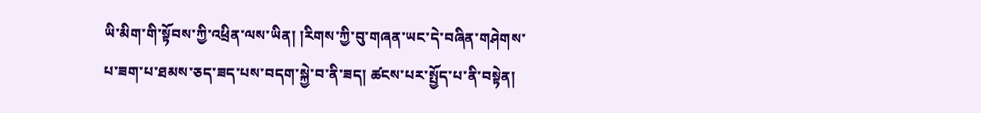ཡི་མིག་གི་སྟོབས་ཀྱི་འཕྲིན་ལས་ཡིན། །རིགས་ཀྱི་བུ་གཞན་ཡང་དེ་བཞིན་གཤེགས་པ་ཟག་པ་ཐམས་ཅད་ཟད་པས་བདག་སྐྱེ་བ་ནི་ཟད། ཚངས་པར་སྤྱོད་པ་ནི་བསྟེན།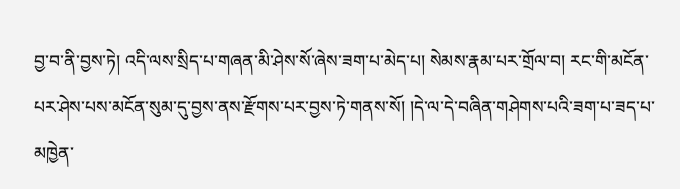བྱ་བ་ནི་བྱས་ཏེ། འདི་ལས་སྲིད་པ་གཞན་མི་ཤེས་སོ་ཞེས་ཟག་པ་མེད་པ། སེམས་རྣམ་པར་གྲོལ་བ། རང་གི་མངོན་པར་ཤེས་པས་མངོན་སུམ་དུ་བྱས་ནས་རྫོགས་པར་བྱས་ཏེ་གནས་སོ། །དེ་ལ་དེ་བཞིན་གཤེགས་པའི་ཟག་པ་ཟད་པ་མཁྱེན་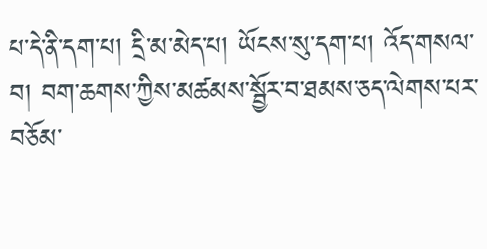པ་དེ་ནི་དག་པ། དྲི་མ་མེད་པ། ཡོངས་སུ་དག་པ། འོད་གསལ་བ། བག་ཆགས་ཀྱིས་མཚམས་སྦྱོར་བ་ཐམས་ཅད་ལེགས་པར་བཅོམ་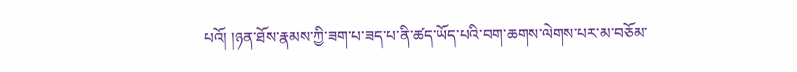པའོ། །ཉན་ཐོས་རྣམས་ཀྱི་ཟག་པ་ཟད་པ་ནི་ཚད་ཡོད་པའི་བག་ཆགས་ལེགས་པར་མ་བཅོམ་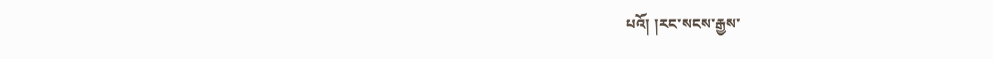པའོ། །རང་སངས་རྒྱས་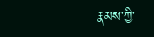རྣམས་ཀྱི་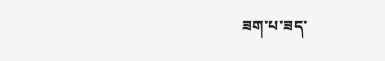ཟག་པ་ཟད་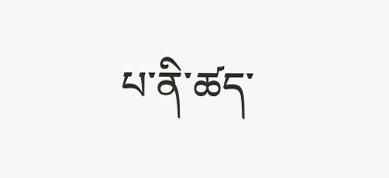པ་ནི་ཚད་